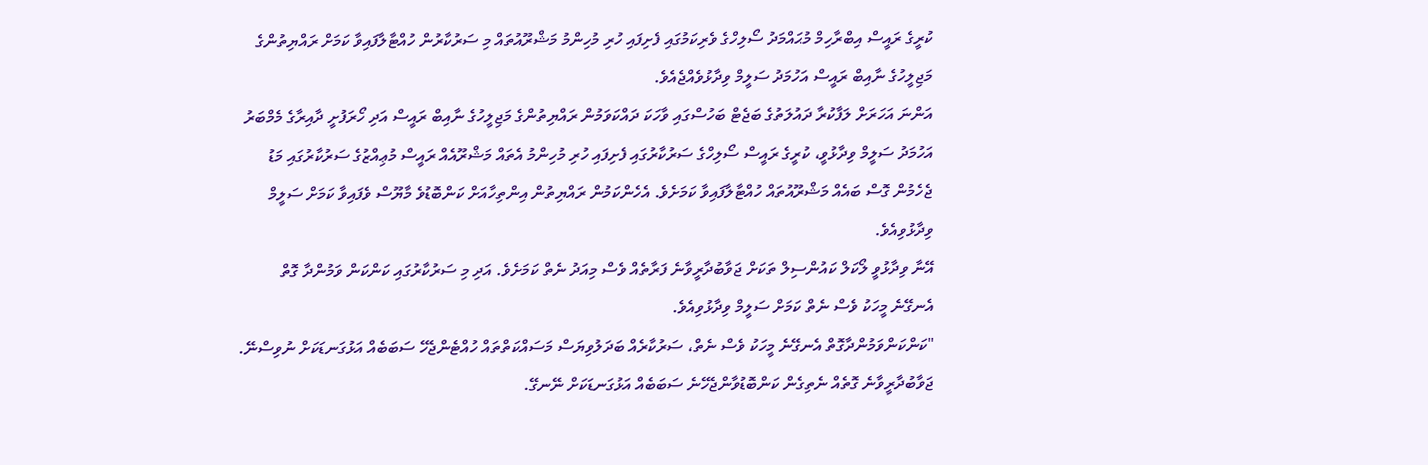ކުރީގެ ރައީސް އިބްރާހިމް މުޙައްމަދު ސޯލިހްގެ ވެރިކަމުގައި ފެށިފައި ހުރި މުހިންމު މަޝްރޫއުތައް މި ސަރުކާރުން ހުއްޓާލާފައިވާ ކަމަށް ރައްޔިތުންގެ މަޖިލީހުގެ ނާއިބް ރައީސް އަހުމަދު ސަލީމް ވިދާޅުވެއްޖެއެވެ.
އަންނަ އަހަރަށް ލަފާކުރާ ދައުލަތުގެ ބަޖެޓް ބަހުސްގައި ވާހަކަ ދައްކަވަމުން ރައްޔިތުންގެ މަޖިލީހުގެ ނާއިބް ރައީސް އަދި ހޯރަފުށީ ދާއިރާގެ މެމްބަރު އަހުމަދު ސަލީމް ވިދާޅުވީ، ކުރީގެ ރައީސް ސޯލިހްގެ ސަރުކާރުގައި ފެށިފައި ހުރި މުހިންމު އެތައް މަޝްރޫއެއް ރައީސް މުޢިއްޒުގެ ސަރުކާރުގައި މަޑު ޖެހެމުން ގޮސް ބައެއް މަޝްރޫއުތައް ހުއްޓާލާފައިވާ ކަމަށެވެ. އެހެންކަމުން ރައްޔިތުން އިންތިހާއަށް ކަންބޮޑުވެ މާޔޫސް ވެފައިވާ ކަމަށް ސަލީމް ވިދާޅުވިއެވެ.
އޭނާ ވިދާޅުވީ ލޯކަލް ކައުންސިލް ތަކަށް ޖަވާބުދާރީވާނެ ފަރާތެއް ވެސް މިއަދު ނެތް ކަމަށެވެ. އަދި މި ސަރުކާރުގައި ކަންކަން ވަމުންދާ ގޮތް އެނގޭނެ މީހަކު ވެސް ނެތް ކަމަށް ސަލީމް ވިދާޅުވިއެވެ.
"ކަންކަންވަމުންދާގޮތް އެނގޭނެ މީހަކު ވެސް ނެތް، ސަރުކާރެއް ބަދަލުވިޔަސް މަސައްކަތްތައް ހުއްޓެންޖެހޭ ސަބަބެއް އަޅުގަނޑަކަށް ނުވިސްނޭ. ޖަވާބުދާރީވާނެ ގޮތެއް ނެތިގެން ކަންބޮޑުވާންޖެހޭނެ ސަބަބެއް އަޅުގަނޑަކަށް ނޭނގޭ.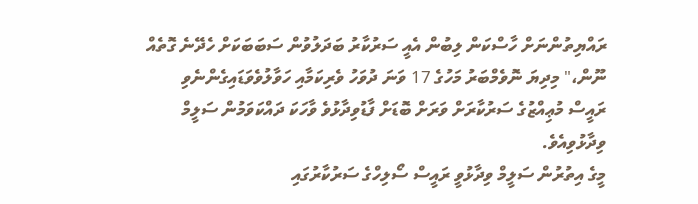ރައްޔިތުންނަށް ހާސްކަން ލިބުން އެއީ ސަރުކާރު ބަދަލުވުން ސަބަބަކަށް ހެދޭނެ ގޮތެއް ނޫން،" މިދިޔަ ނޮވެމްބަރު މަހުގެ 17 ވަނަ ދުވަހު ވެރިކަމާއި ހަވާލުވެވަޑައިގެންނެވި ރައީސް މުޢިއްޒުގެ ސަރުކާރަށް ވަރަށް ބޮޑަށް ފާޑުވިދާޅުވެ ވާހަކަ ދައްކަވަމުން ސަލީމް ވިދާޅުވިއެވެ.
މީގެ އިތުރުން ސަލީމް ވިދާޅުވީ ރައީސް ސޯލިހްގެ ސަރުކާރުގައި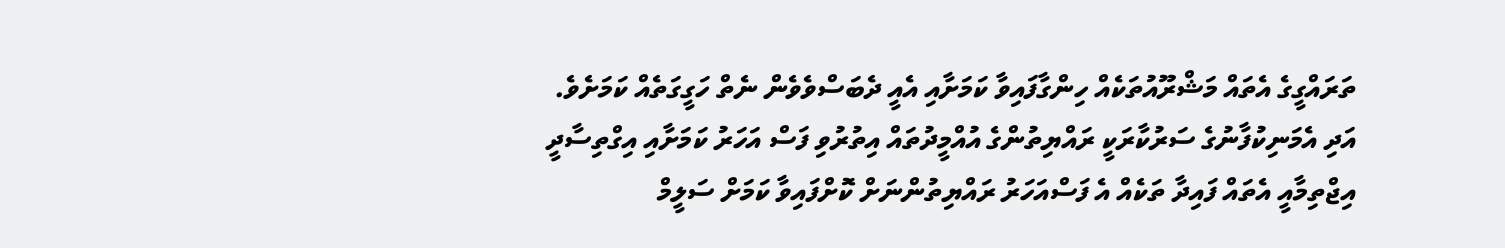ތަރައްގީގެ އެތައް މަޝްރޫއުތަކެއް ހިންގާފައިވާ ކަމަށާއި އެއީ ދެބަސްވެވެން ނެތް ހަގީގަތެއް ކަމަށެވެ. އަދި އެމަނިކުފާނުގެ ސަރުކާރަކީ ރައްޔިތުންގެ އުއްމީދުތައް އިތުރުވި ފަސް އަހަރު ކަމަށާއި އިގްތިސާދީ އިޖްތިމާއީ އެތައް ފައިދާ ތަކެއް އެ ފަސްއަހަރު ރައްޔިތުންނަށް ކޮށްފައިވާ ކަމަށް ސަލީމް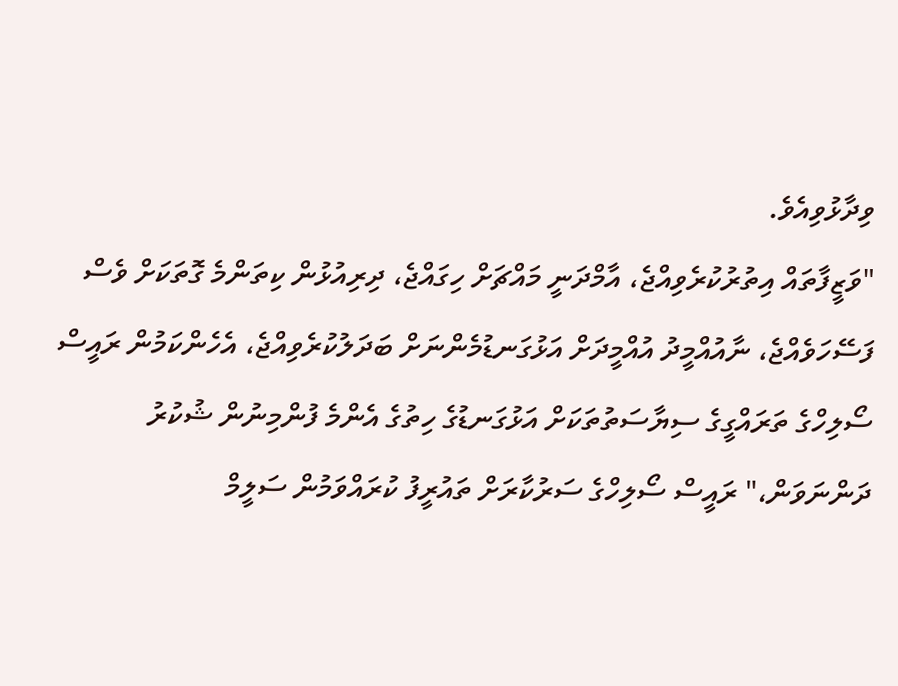ވިދާޅުވިއެވެ.
"ވަޒީފާތައް އިތުރުކުރެވިއްޖެ، އާމްދަނީ މައްޗަށް ހިގައްޖެ، ދިރިއުޅުން ކިތަންމެ ގޮތަކަށް ވެސް ފަސޭހަވެއްޖެ، ނާއުއްމީދު އުއްމީދަށް އަޅުގަނޑުމެންނަށް ބަދަލުކުރެވިއްޖެ، އެހެންކަމުން ރައީސް ސޯލިހްގެ ތަރައްގީގެ ސިޔާސަތުތަކަށް އަޅުގަނޑުގެ ހިތުގެ އެންމެ ފުންމިނުން ޝުކުރު ދަންނަވަން،" ރައީސް ސޯލިހްގެ ސަރުކާރަށް ތައުރީފު ކުރައްވަމުން ސަލީމް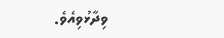ވިދާޅުވިއެވެ.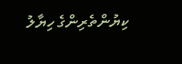ކިޔުންތެރިންގެ ހިޔާލު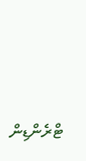ޓްރެންޑިން